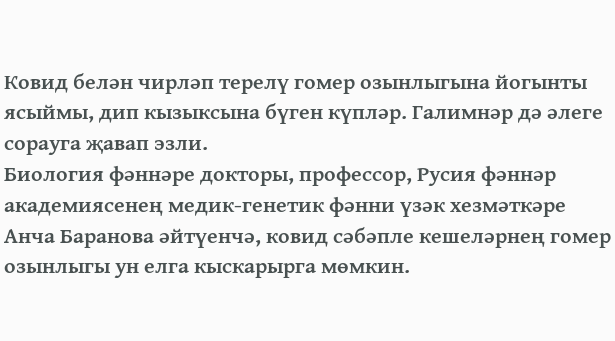Ковид белән чирләп терелү гомер озынлыгына йогынты ясыймы, дип кызыксына бүген күпләр. Галимнәр дә әлеге сорауга җавап эзли.
Биология фәннәре докторы, профессор, Русия фәннәр академиясенең медик-генетик фәнни үзәк хезмәткәре Анча Баранова әйтүенчә, ковид сәбәпле кешеләрнең гомер озынлыгы ун елга кыскарырга мөмкин.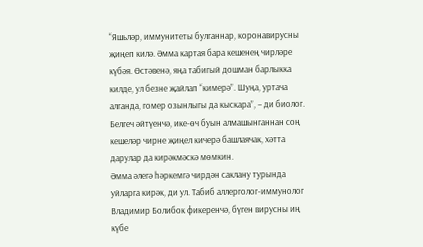“Яшьләр, иммунитеты булганнар, коронавирусны җиңеп килә. Әмма картая бара кешенең чирләре күбәя. Өстәвенә, яңа табигый дошман барлыкка килде, ул безне җайлап “кимерә”. Шуңа, уртача алганда, гомер озынлыгы да кыскара”, – ди биолог.
Белгеч әйтүенчә, ике-өч буын алмашынганнан соң кешеләр чирне җиңел кичерә башлаячак, хәтта дарулар да кирәкмәскә мөмкин.
Әмма әлегә һәркемгә чирдән саклану турында уйларга кирәк, ди ул. Табиб аллерголог-иммунолог Владимир Болибок фикеренчә, бүген вирусны иң күбе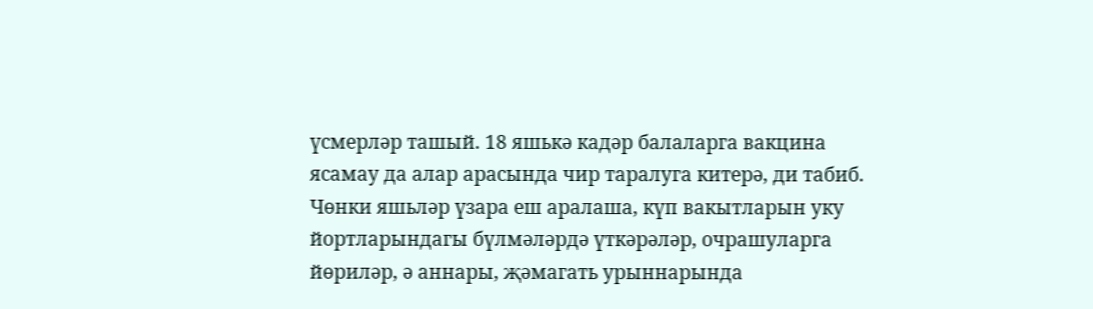үсмерләр ташый. 18 яшькә кадәр балаларга вакцина ясамау да алар арасында чир таралуга китерә, ди табиб. Чөнки яшьләр үзара еш аралаша, күп вакытларын уку йортларындагы бүлмәләрдә үткәрәләр, очрашуларга йөриләр, ә аннары, җәмагать урыннарында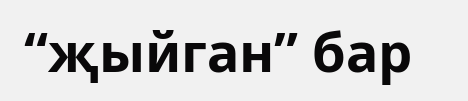“җыйган” бар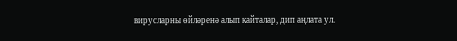вирусларны өйләренә алып кайталар, дип аңлата ул.